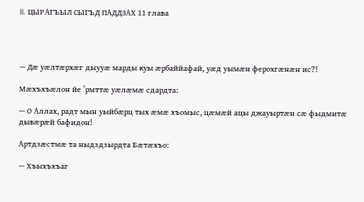II. ЦЫРАГЪЫЛ СЫГЪД ПАДДЗАХ 11 глава




— Дæ уæлтæрхæг дыууæ марды куы æрбаййафай, уæд уымæн ферохгæнæн ис?!

Мæхъхъæлон йе ’рмттæ уæлæмæ сдардта:

— О Аллах, радт мын уыйбæрц тых æмæ хъомыс, цæмæй ацы джауыртæн сæ фыдмитæ дывæрæй бафидон!

Артдзæстмæ та ныдздзырдта Бæтæхъо:

— Хъыхъхъаг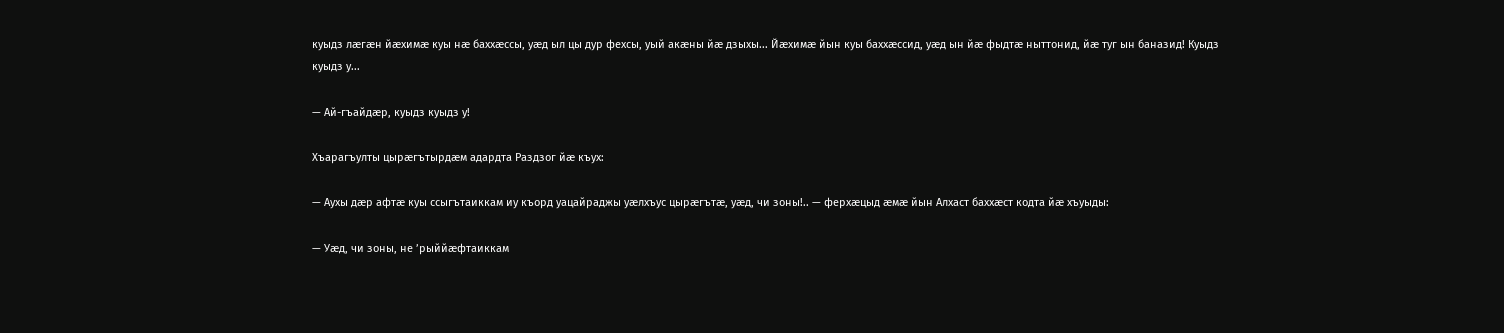куыдз лæгæн йæхимæ куы нæ баххæссы, уæд ыл цы дур фехсы, уый акæны йæ дзыхы... Йæхимæ йын куы баххæссид, уæд ын йæ фыдтæ ныттонид, йæ туг ын баназид! Куыдз куыдз у...

— Ай-гъайдæр, куыдз куыдз у!

Хъарагъулты цырæгътырдæм адардта Раздзог йæ къух:

— Аухы дæр афтæ куы ссыгътаиккам иу къорд уацайраджы уæлхъус цырæгътæ, уæд, чи зоны!.. — ферхæцыд æмæ йын Алхаст баххæст кодта йæ хъуыды:

— Уæд, чи зоны, не ’рыййæфтаиккам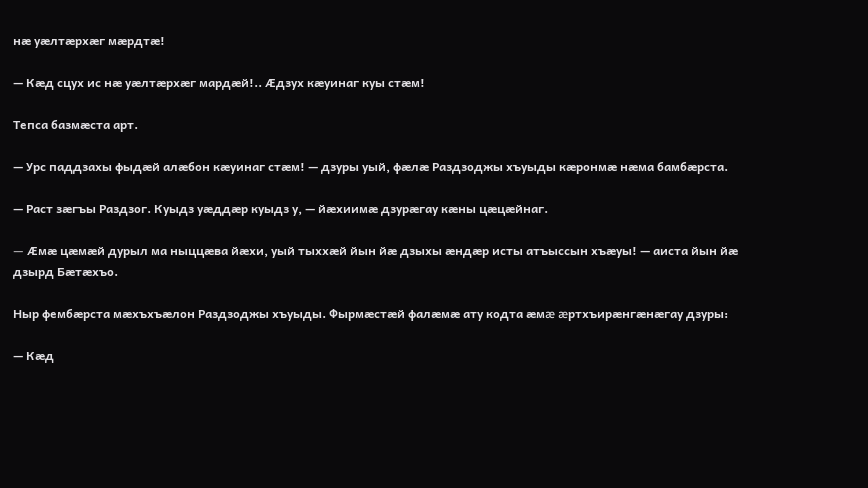нæ уæлтæрхæг мæрдтæ!

— Кæд сцух ис нæ уæлтæрхæг мардæй!.. Æдзух кæуинаг куы стæм!

Тепса базмæста арт.

— Урс паддзахы фыдæй алæбон кæуинаг стæм! — дзуры уый, фæлæ Раздзоджы хъуыды кæронмæ нæма бамбæрста.

— Раст зæгъы Раздзог. Куыдз уæддæр куыдз у, — йæхиимæ дзурæгау кæны цæцæйнаг.

— Æмæ цæмæй дурыл ма ныццæва йæхи, уый тыххæй йын йæ дзыхы æндæр исты атъыссын хъæуы! — аиста йын йæ дзырд Бæтæхъо.

Ныр фембæрста мæхъхъæлон Раздзоджы хъуыды. Фырмæстæй фалæмæ ату кодта æмæ æртхъирæнгæнæгау дзуры:

— Кæд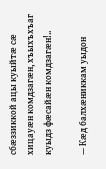сбæззиккой ацы куыйтæ сæ хицауæн комдзагæн, хъыхъхъаг куыдз фæсайæн комдзагæн!..

— Кæд балхæниккам уыдон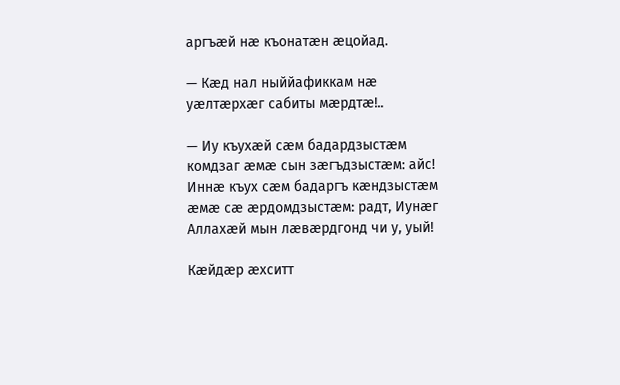аргъæй нæ къонатæн æцойад.

— Кæд нал ныййафиккам нæ уæлтæрхæг сабиты мæрдтæ!..

— Иу къухæй сæм бадардзыстæм комдзаг æмæ сын зæгъдзыстæм: айс! Иннæ къух сæм бадаргъ кæндзыстæм æмæ сæ æрдомдзыстæм: радт, Иунæг Аллахæй мын лæвæрдгонд чи у, уый!

Кæйдæр æхситт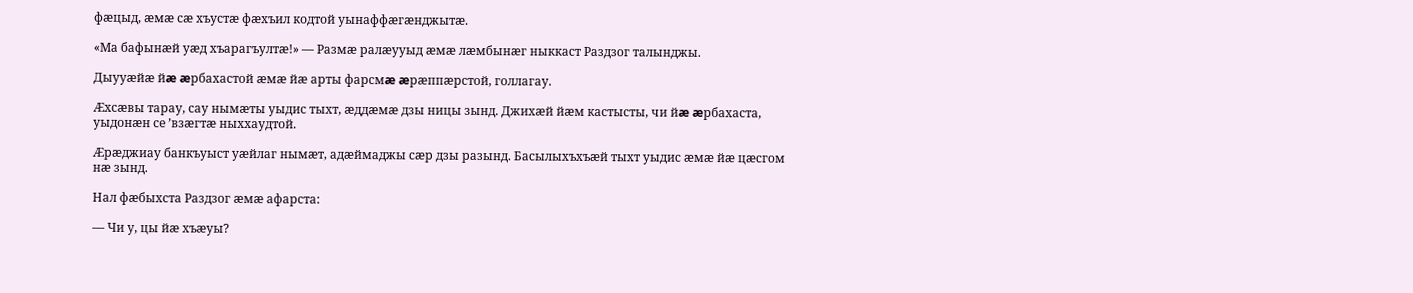фæцыд, æмæ сæ хъустæ фæхъил кодтой уынаффæгæнджытæ.

«Ма бафынæй уæд хъарагъултæ!» — Размæ ралæууыд æмæ лæмбынæг ныккаст Раздзог талынджы.

Дыууæйæ йæ æрбахастой æмæ йæ арты фарсмæ æрæппæрстой, голлагау.

Æхсæвы тарау, сау нымæты уыдис тыхт, æддæмæ дзы ницы зынд. Джихæй йæм кастысты, чи йæ æрбахаста, уыдонæн се ’взæгтæ ныххаудтой.

Æрæджиау банкъуыст уæйлаг нымæт, адæймаджы сæр дзы разынд. Басылыхъхъæй тыхт уыдис æмæ йæ цæсгом нæ зынд.

Нал фæбыхста Раздзог æмæ афарста:

— Чи у, цы йæ хъæуы?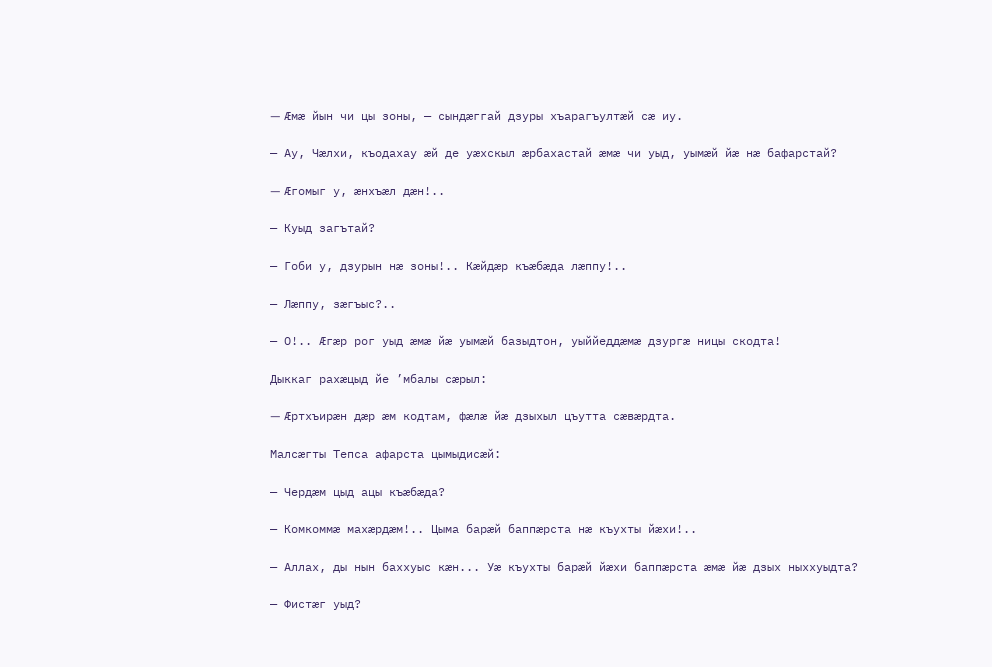— Æмæ йын чи цы зоны, — сындæггай дзуры хъарагъултæй сæ иу.

— Ау, Чæлхи, къодахау æй де уæхскыл æрбахастай æмæ чи уыд, уымæй йæ нæ бафарстай?

— Æгомыг у, æнхъæл дæн!..

— Куыд загътай?

— Гоби у, дзурын нæ зоны!.. Кæйдæр къæбæда лæппу!..

— Лæппу, зæгъыс?..

— О!.. Æгæр рог уыд æмæ йæ уымæй базыдтон, уыййеддæмæ дзургæ ницы скодта!

Дыккаг рахæцыд йе ’мбалы сæрыл:

— Æртхъирæн дæр æм кодтам, фæлæ йæ дзыхыл цъутта сæвæрдта.

Малсæгты Тепса афарста цымыдисæй:

— Чердæм цыд ацы къæбæда?

— Комкоммæ махæрдæм!.. Цыма барæй баппæрста нæ къухты йæхи!..

— Аллах, ды нын баххуыс кæн... Уæ къухты барæй йæхи баппæрста æмæ йæ дзых ныххуыдта?

— Фистæг уыд?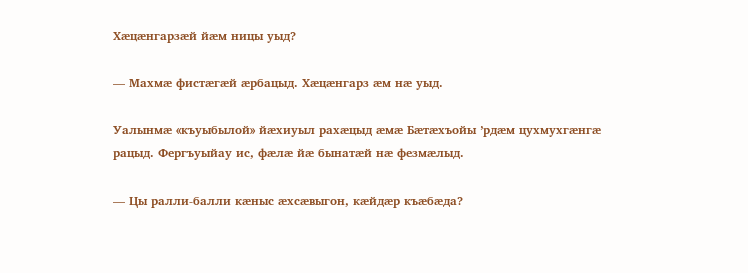Хæцæнгарзæй йæм ницы уыд?

— Махмæ фистæгæй æрбацыд. Хæцæнгарз æм нæ уыд.

Уалынмæ «къуыбылой» йæхиуыл рахæцыд æмæ Бæтæхъойы ’рдæм цухмухгæнгæ рацыд. Фергъуыйау ис, фæлæ йæ бынатæй нæ фезмæлыд.

— Цы ралли-балли кæныс æхсæвыгон, кæйдæр къæбæда?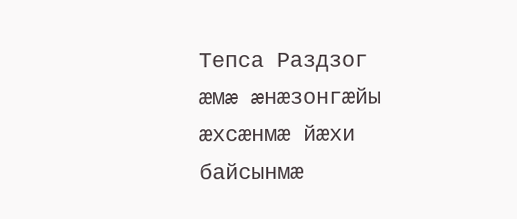Тепса Раздзог æмæ æнæзонгæйы æхсæнмæ йæхи байсынмæ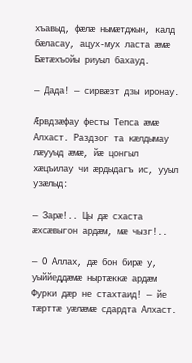хъавыд, фæлæ нымæтджын, калд бæласау, ацух-мух ласта æмæ Бæтæхъойы риуыл бахауд.

— Дада! — сирвæзт дзы иронау.

Æрвдзæфау фесты Тепса æмæ Алхаст. Раздзог та кæлдымау лæууыд æмæ, йæ цонгыл хæцъилау чи æрдыдагъ ис, ууыл узæлыд:

— Зарæ!.. Цы дæ схаста æхсæвыгон ардæм, мæ чызг!..

— О Аллах, дæ бон бирæ у, уыййеддæмæ ныртæккæ ардæм Фурки дæр не стахтаид! — йе тæрттæ уæлæмæ сдардта Алхаст.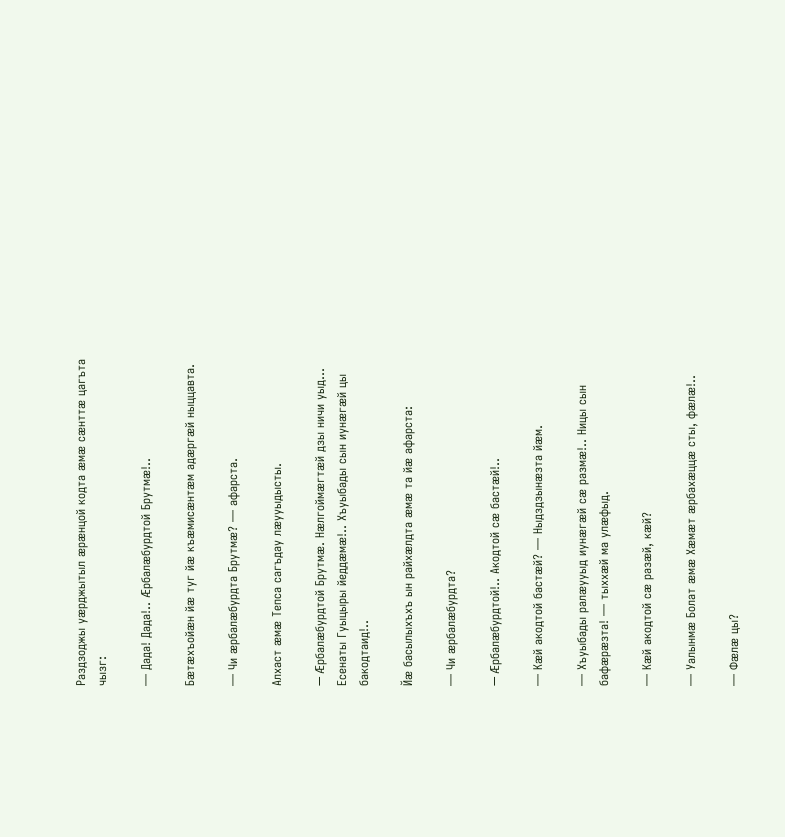Раздзоджы уæрджытыл æрæнцой кодта æмæ сæнттæ цагъта чызг:

— Дада! Дада!.. Æрбалæбурдтой Брутмæ!..

Бæтæхъойæн йæ туг йæ къæмисæнтæм адæргæй ныццавта.

— Чи æрбалæбурдта Брутмæ? — афарста.

Алхаст æмæ Тепса сагъдау лæууыдысты.

— Æрбалæбурдтой Брутмæ. Нæлгоймæгтæй дзы ничи уыд... Есенаты Гуыцыры йеддæмæ!.. Хъуыбады сын иунæгæй цы бакодтаид!..

Йæ басылыхъхъ ын райхæлдта æмæ та йæ афарста:

— Чи æрбалæбурдта?

— Æрбалæбурдтой!.. Акодтой сæ бастæй!..

— Кæй акодтой бастæй? — Ныдздзынæзта йæм.

— Хъуыбады ралæууыд иунæгæй сæ размæ!.. Ницы сын бафæрæзта! — тыххæй ма улæфыд.

— Кæй акодтой сæ разæй, кæй?

— Уалынмæ Болат æмæ Хæмæт æрбахæццæ сты, фæлæ!..

— Фæлæ цы?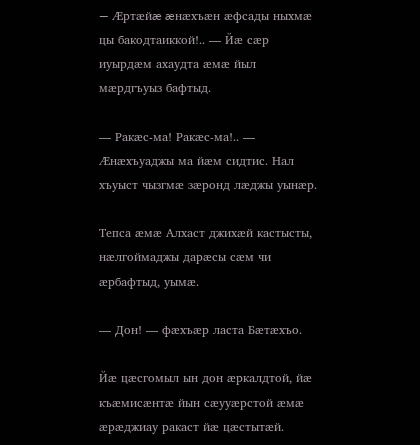— Æртæйæ æнæхъæн æфсады ныхмæ цы бакодтаиккой!.. — Йæ сæр иуырдæм ахаудта æмæ йыл мæрдгъуыз бафтыд.

— Ракæс-ма! Ракæс-ма!.. — Æнæхъуаджы ма йæм сидтис. Нал хъуыст чызгмæ зæронд лæджы уынæр.

Тепса æмæ Алхаст джихæй кастысты, нæлгоймаджы дарæсы сæм чи æрбафтыд, уымæ.

— Дон! — фæхъæр ласта Бæтæхъо.

Йæ цæсгомыл ын дон æркалдтой, йæ къæмисæнтæ йын сæууæрстой æмæ æрæджиау ракаст йæ цæстытæй.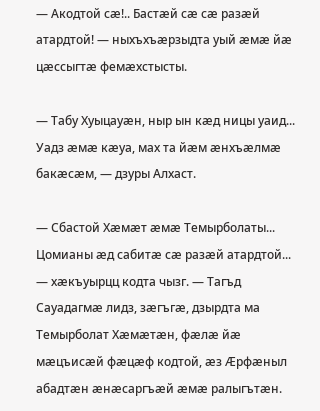— Акодтой сæ!.. Бастæй сæ сæ разæй атардтой! — ныхъхъæрзыдта уый æмæ йæ цæссыгтæ фемæхстысты.

— Табу Хуыцауæн, ныр ын кæд ницы уаид... Уадз æмæ кæуа, мах та йæм æнхъæлмæ бакæсæм, — дзуры Алхаст.

— Сбастой Хæмæт æмæ Темырболаты... Цомианы æд сабитæ сæ разæй атардтой... — хæкъуырцц кодта чызг. — Тагъд Сауадагмæ лидз, зæгъгæ, дзырдта ма Темырболат Хæмæтæн, фæлæ йæ мæцъисæй фæцæф кодтой, æз Æрфæныл абадтæн æнæсаргъæй æмæ ралыгътæн.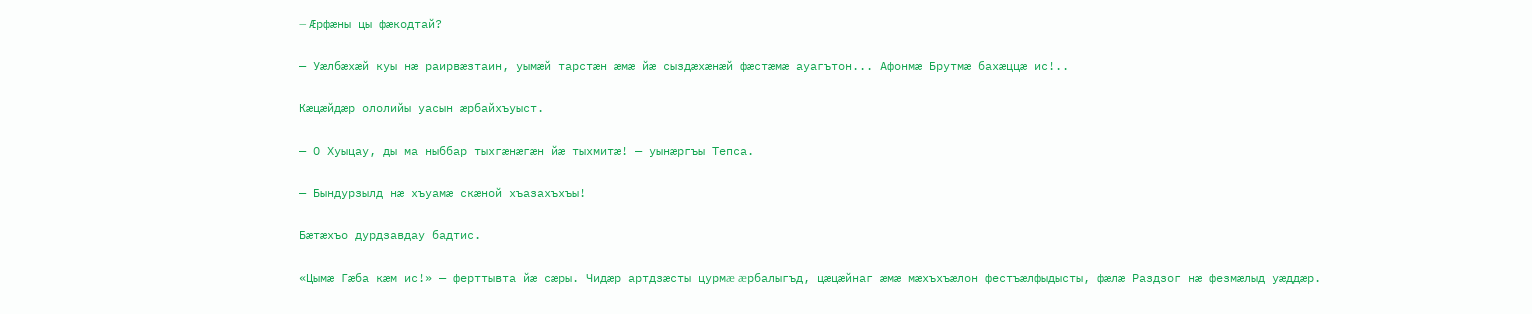— Æрфæны цы фæкодтай?

— Уæлбæхæй куы нæ раирвæзтаин, уымæй тарстæн æмæ йæ сыздæхæнæй фæстæмæ ауагътон... Афонмæ Брутмæ бахæццæ ис!..

Кæцæйдæр ололийы уасын æрбайхъуыст.

— О Хуыцау, ды ма ныббар тыхгæнæгæн йæ тыхмитæ! — уынæргъы Тепса.

— Бындурзылд нæ хъуамæ скæной хъазахъхъы!

Бæтæхъо дурдзавдау бадтис.

«Цымæ Гæба кæм ис!» — ферттывта йæ сæры. Чидæр артдзæсты цурмæ æрбалыгъд, цæцæйнаг æмæ мæхъхъæлон фестъæлфыдысты, фæлæ Раздзог нæ фезмæлыд уæддæр.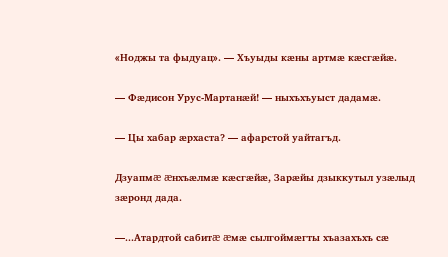«Ноджы та фыдуац». — Хъуыды кæны артмæ кæсгæйæ.

— Фæдисон Урус-Мартанæй! — ныхъхъуыст дадамæ.

— Цы хабар æрхаста? — афарстой уайтагъд.

Дзуапмæ æнхъæлмæ кæсгæйæ, Зарæйы дзыккутыл узæлыд зæронд дада.

—...Атардтой сабитæ æмæ сылгоймæгты хъазахъхъ сæ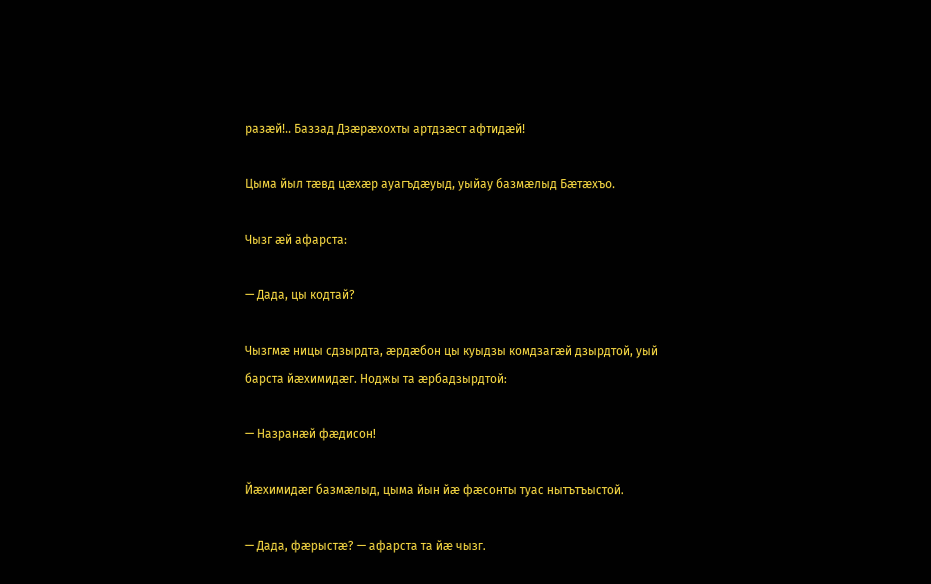разæй!.. Баззад Дзæрæхохты артдзæст афтидæй!

Цыма йыл тæвд цæхæр ауагъдæуыд, уыйау базмæлыд Бæтæхъо.

Чызг æй афарста:

— Дада, цы кодтай?

Чызгмæ ницы сдзырдта, æрдæбон цы куыдзы комдзагæй дзырдтой, уый барста йæхимидæг. Ноджы та æрбадзырдтой:

— Назранæй фæдисон!

Йæхимидæг базмæлыд, цыма йын йæ фæсонты туас нытътъыстой.

— Дада, фæрыстæ? — афарста та йæ чызг.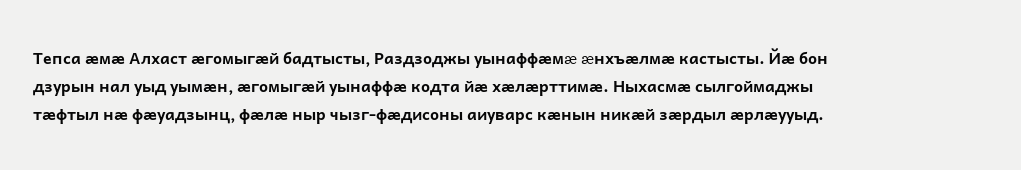Тепса æмæ Алхаст æгомыгæй бадтысты, Раздзоджы уынаффæмæ æнхъæлмæ кастысты. Йæ бон дзурын нал уыд уымæн, æгомыгæй уынаффæ кодта йæ хæлæрттимæ. Ныхасмæ сылгоймаджы тæфтыл нæ фæуадзынц, фæлæ ныр чызг-фæдисоны аиуварс кæнын никæй зæрдыл æрлæууыд.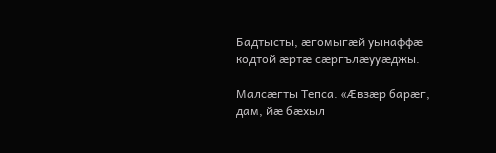Бадтысты, æгомыгæй уынаффæ кодтой æртæ сæргълæууæджы.

Малсæгты Тепса. «Æвзæр барæг, дам, йæ бæхыл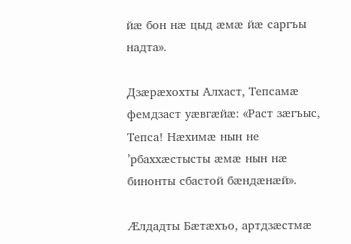йæ бон нæ цыд æмæ йæ саргъы надта».

Дзæрæхохты Алхаст, Тепсамæ фемдзаст уæвгæйæ: «Раст зæгъыс, Тепса! Нæхимæ нын не ’рбаххæстысты æмæ нын нæ бинонты сбастой бæндæнæй».

Æлдадты Бæтæхъо, артдзæстмæ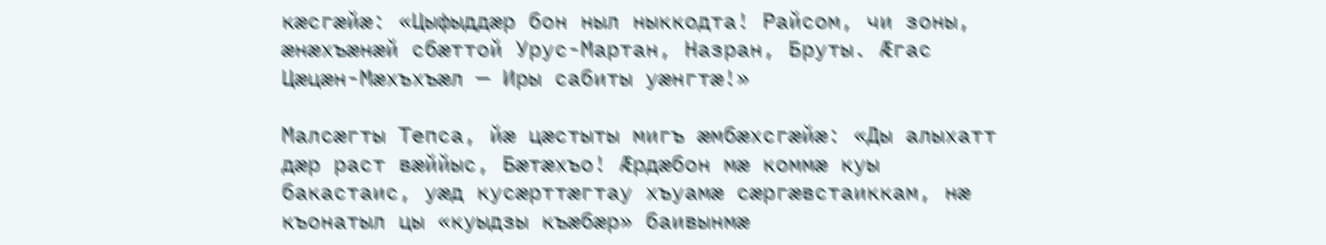кæсгæйæ: «Цыфыддæр бон ныл ныккодта! Райсом, чи зоны, æнæхъæнæй сбæттой Урус-Мартан, Назран, Бруты. Æгас Цæцæн-Мæхъхъæл — Иры сабиты уæнгтæ!»

Малсæгты Тепса, йæ цæстыты мигъ æмбæхсгæйæ: «Ды алыхатт дæр раст вæййыс, Бæтæхъо! Æрдæбон мæ коммæ куы бакастаис, уæд кусæрттæгтау хъуамæ сæргæвстаиккам, нæ къонатыл цы «куыдзы къæбæр» баивынмæ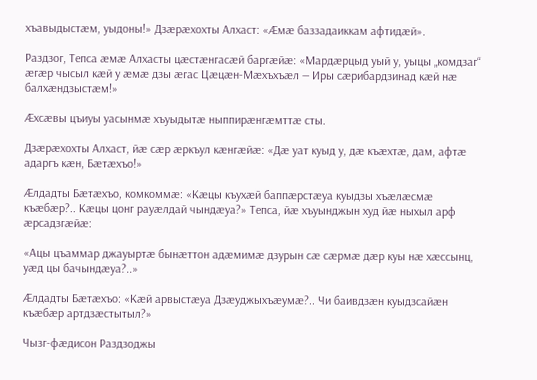хъавыдыстæм, уыдоны!» Дзæрæхохты Алхаст: «Æмæ баззадаиккам афтидæй».

Раздзог, Тепса æмæ Алхасты цæстæнгасæй баргæйæ: «Мардæрцыд уый у, уыцы „комдзаг“ æгæр чысыл кæй у æмæ дзы æгас Цæцæн-Мæхъхъæл — Иры сæрибардзинад кæй нæ балхæндзыстæм!»

Æхсæвы цъиуы уасынмæ хъуыдытæ ныппирæнгæмттæ сты.

Дзæрæхохты Алхаст, йæ сæр æркъул кæнгæйæ: «Дæ уат куыд у, дæ къæхтæ, дам, афтæ адаргъ кæн, Бæтæхъо!»

Æлдадты Бæтæхъо, комкоммæ: «Кæцы къухæй баппæрстæуа куыдзы хъæлæсмæ къæбæр?.. Кæцы цонг рауæлдай чындæуа?» Тепса, йæ хъуынджын худ йæ ныхыл арф æрсадзгæйæ:

«Ацы цъаммар джауыртæ бынæттон адæмимæ дзурын сæ сæрмæ дæр куы нæ хæссынц, уæд цы бачындæуа?..»

Æлдадты Бæтæхъо: «Кæй арвыстæуа Дзæуджыхъæумæ?.. Чи баивдзæн куыдзсайæн къæбæр артдзæстытыл?»

Чызг-фæдисон Раздзоджы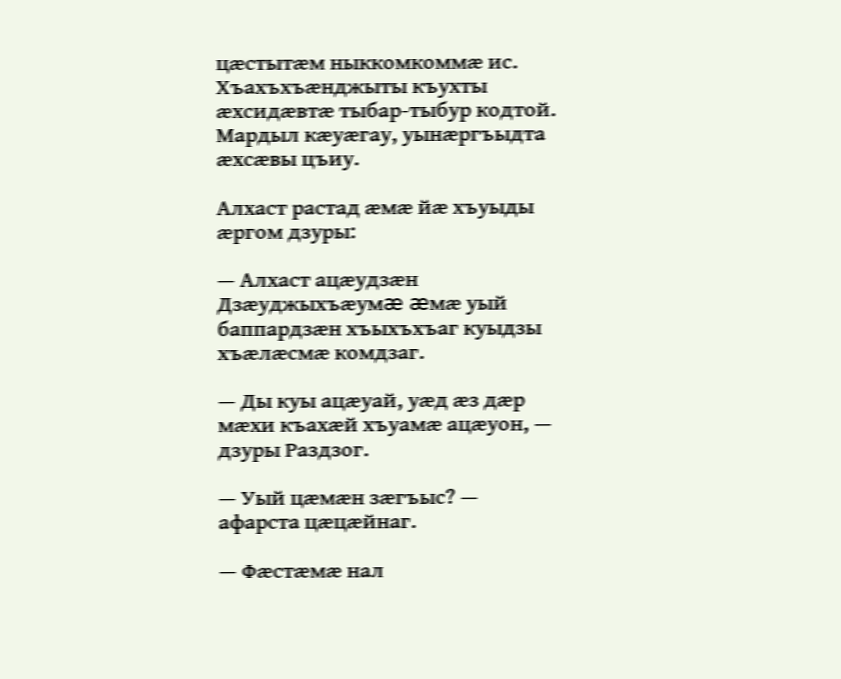цæстытæм ныккомкоммæ ис. Хъахъхъæнджыты къухты æхсидæвтæ тыбар-тыбур кодтой. Мардыл кæуæгау, уынæргъыдта æхсæвы цъиу.

Алхаст растад æмæ йæ хъуыды æргом дзуры:

— Алхаст ацæудзæн Дзæуджыхъæумæ æмæ уый баппардзæн хъыхъхъаг куыдзы хъæлæсмæ комдзаг.

— Ды куы ацæуай, уæд æз дæр мæхи къахæй хъуамæ ацæуон, — дзуры Раздзог.

— Уый цæмæн зæгъыс? — афарста цæцæйнаг.

— Фæстæмæ нал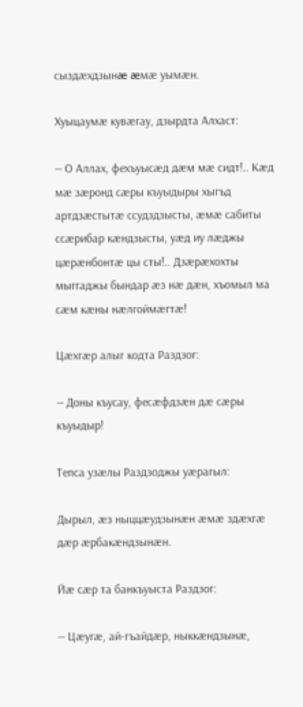сыздæхдзынæ æмæ уымæн.

Хуыцаумæ кувæгау, дзырдта Алхаст:

— О Аллах, фехъуысæд дæм мæ сидт!.. Кæд мæ зæронд сæры къуыдыры хыгъд артдзæстытæ ссудздзысты, æмæ сабиты ссæрибар кæндзысты, уæд иу лæджы цæрæнбонтæ цы сты!.. Дзæрæхохты мыггаджы бындар æз нæ дæн, хъомыл ма сæм кæны нæлгоймæгтæ!

Цæхгæр алыг кодта Раздзог:

— Доны къусау, фесæфдзæн дæ сæры къуыдыр!

Тепса узæлы Раздзоджы уæрагыл:

Дырыл, æз ныццæудзынæн æмæ здæхгæ дæр æрбакæндзынæн.

Йæ сæр та банкъуыста Раздзог:

— Цæугæ, ай-гъайдæр, ныккæндзынæ,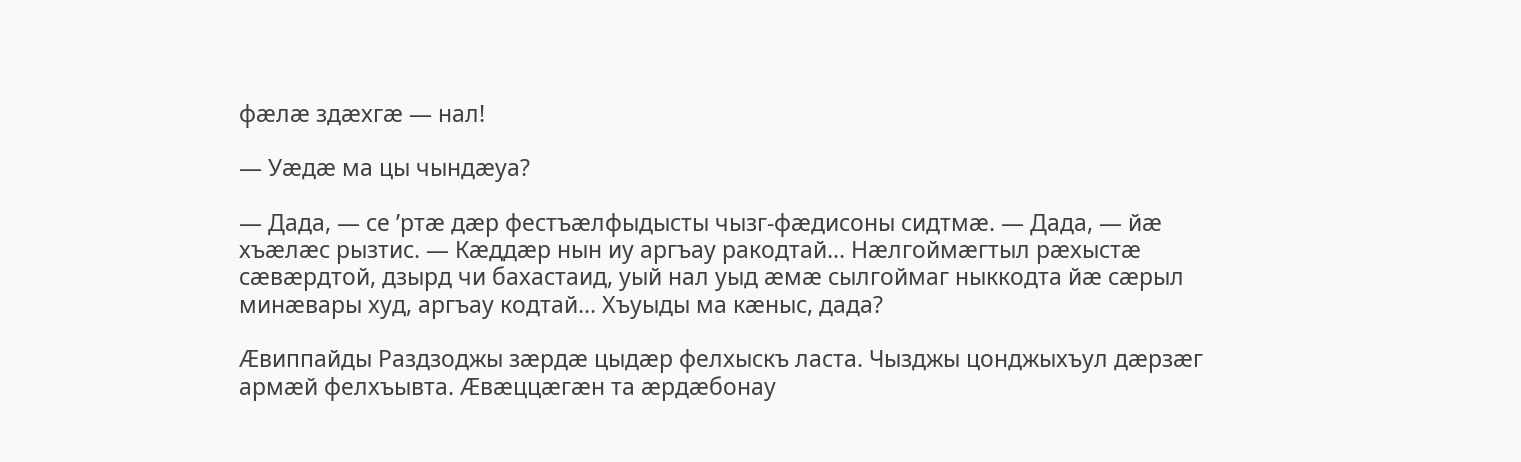фæлæ здæхгæ — нал!

— Уæдæ ма цы чындæуа?

— Дада, — се ’ртæ дæр фестъæлфыдысты чызг-фæдисоны сидтмæ. — Дада, — йæ хъæлæс рызтис. — Кæддæр нын иу аргъау ракодтай... Нæлгоймæгтыл рæхыстæ сæвæрдтой, дзырд чи бахастаид, уый нал уыд æмæ сылгоймаг ныккодта йæ сæрыл минæвары худ, аргъау кодтай... Хъуыды ма кæныс, дада?

Æвиппайды Раздзоджы зæрдæ цыдæр фелхыскъ ласта. Чызджы цонджыхъул дæрзæг армæй фелхъывта. Æвæццæгæн та æрдæбонау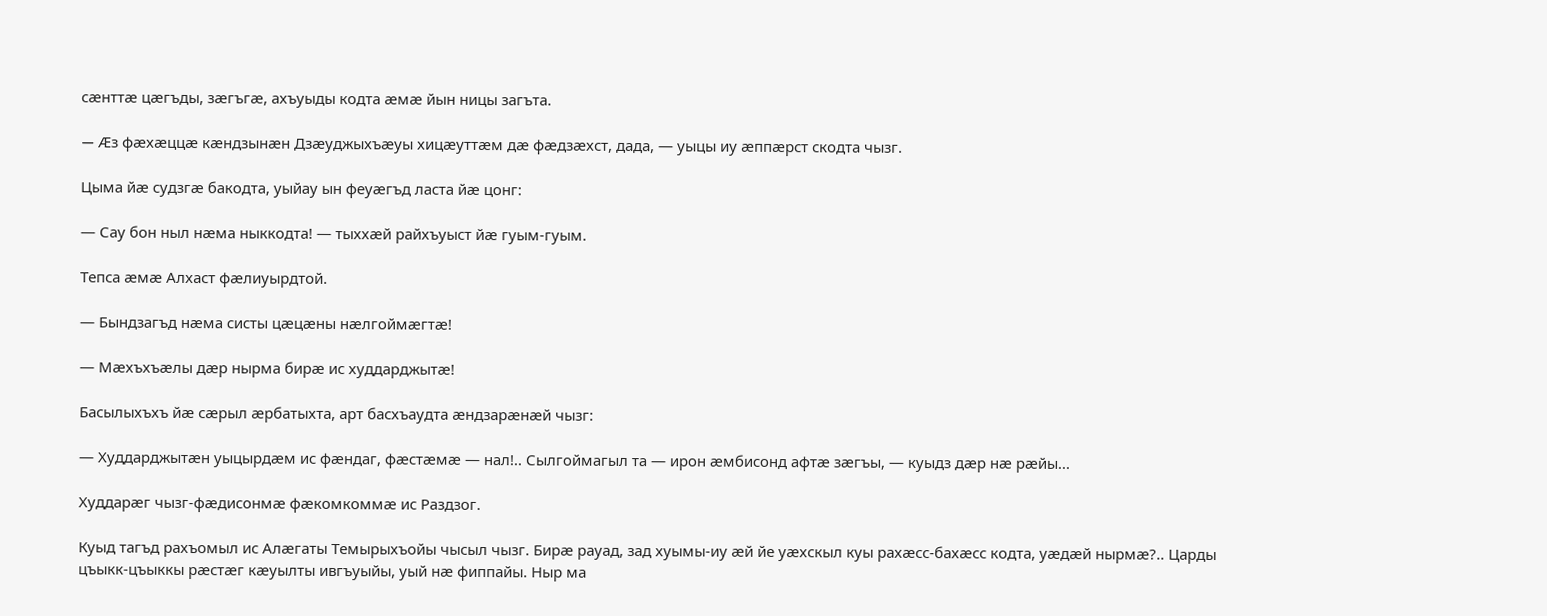сæнттæ цæгъды, зæгъгæ, ахъуыды кодта æмæ йын ницы загъта.

— Æз фæхæццæ кæндзынæн Дзæуджыхъæуы хицæуттæм дæ фæдзæхст, дада, — уыцы иу æппæрст скодта чызг.

Цыма йæ судзгæ бакодта, уыйау ын феуæгъд ласта йæ цонг:

— Сау бон ныл нæма ныккодта! — тыххæй райхъуыст йæ гуым-гуым.

Тепса æмæ Алхаст фæлиуырдтой.

— Бындзагъд нæма систы цæцæны нæлгоймæгтæ!

— Мæхъхъæлы дæр нырма бирæ ис худдарджытæ!

Басылыхъхъ йæ сæрыл æрбатыхта, арт басхъаудта æндзарæнæй чызг:

— Худдарджытæн уыцырдæм ис фæндаг, фæстæмæ — нал!.. Сылгоймагыл та — ирон æмбисонд афтæ зæгъы, — куыдз дæр нæ рæйы...

Худдарæг чызг-фæдисонмæ фæкомкоммæ ис Раздзог.

Куыд тагъд рахъомыл ис Алæгаты Темырыхъойы чысыл чызг. Бирæ рауад, зад хуымы-иу æй йе уæхскыл куы рахæсс-бахæсс кодта, уæдæй нырмæ?.. Царды цъыкк-цъыккы рæстæг кæуылты ивгъуыйы, уый нæ фиппайы. Ныр ма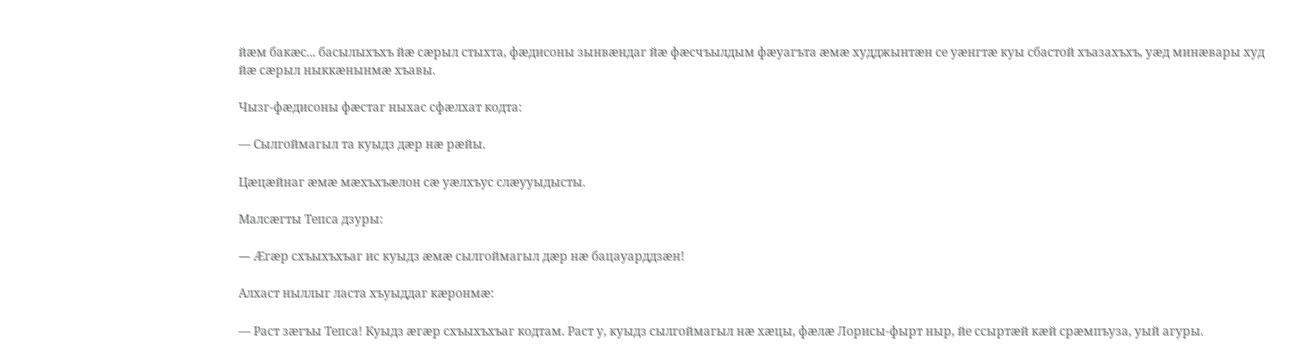йæм бакæс... басылыхъхъ йæ сæрыл стыхта, фæдисоны зынвæндаг йæ фæсчъылдым фæуагъта æмæ худджынтæн се уæнгтæ куы сбастой хъазахъхъ, уæд минæвары худ йæ сæрыл ныккæнынмæ хъавы.

Чызг-фæдисоны фæстаг ныхас сфæлхат кодта:

— Сылгоймагыл та куыдз дæр нæ рæйы.

Цæцæйнаг æмæ мæхъхъæлон сæ уæлхъус слæууыдысты.

Малсæгты Тепса дзуры:

— Æгæр схъыхъхъаг ис куыдз æмæ сылгоймагыл дæр нæ бацауарддзæн!

Алхаст ныллыг ласта хъуыддаг кæронмæ:

— Раст зæгъы Тепса! Куыдз æгæр схъыхъхъаг кодтам. Раст у, куыдз сылгоймагыл нæ хæцы, фæлæ Лорисы-фырт ныр, йе ссыртæй кæй срæмпъуза, уый агуры.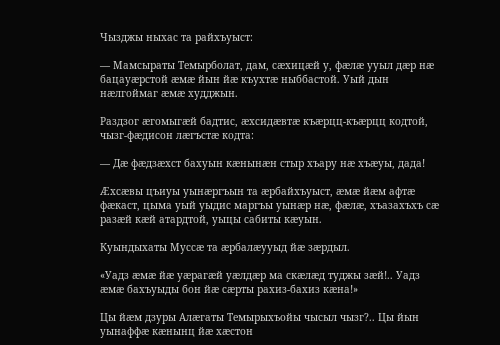Чызджы ныхас та райхъуыст:

— Мамсыраты Темырболат, дам, сæхицæй у, фæлæ ууыл дæр нæ бацауæрстой æмæ йын йæ къухтæ ныббастой. Уый дын нæлгоймаг æмæ худджын.

Раздзог æгомыгæй бадтис, æхсидæвтæ къæрцц-къæрцц кодтой, чызг-фæдисон лæгъстæ кодта:

— Дæ фæдзæхст бахуын кæнынæн стыр хъару нæ хъæуы, дада!

Æхсæвы цъиуы уынæргъын та æрбайхъуыст, æмæ йæм афтæ фæкаст, цыма уый уыдис маргъы уынæр нæ, фæлæ, хъазахъхъ сæ разæй кæй атардтой, уыцы сабиты кæуын.

Куындыхаты Муссæ та æрбалæууыд йæ зæрдыл.

«Уадз æмæ йæ уæрагæй уæлдæр ма скæлæд туджы зæй!.. Уадз æмæ бахъуыды бон йæ сæрты рахиз-бахиз кæна!»

Цы йæм дзуры Алæгаты Темырыхъойы чысыл чызг?.. Цы йын уынаффæ кæнынц йæ хæстон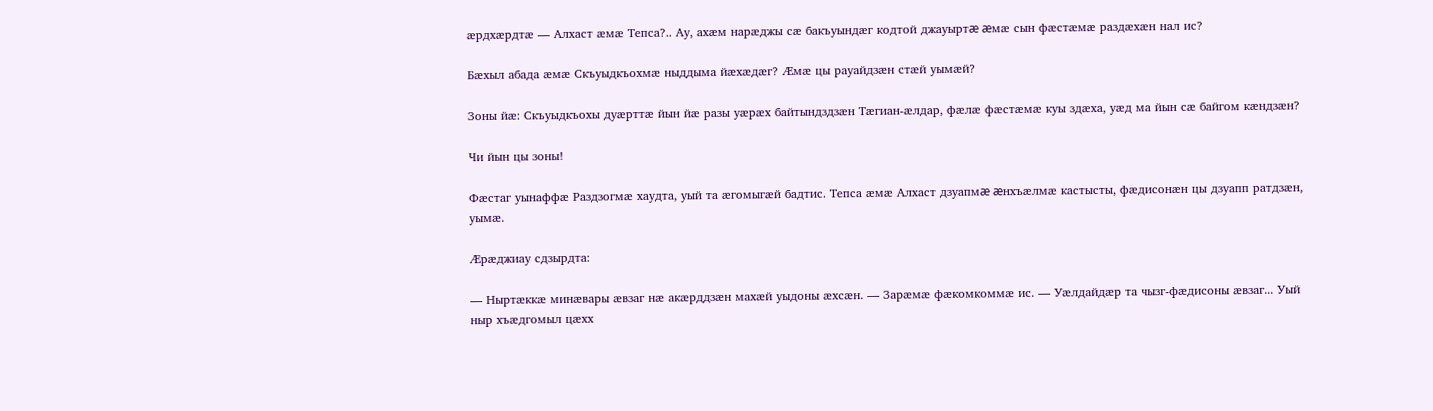æрдхæрдтæ — Алхаст æмæ Тепса?.. Ау, ахæм нарæджы сæ бакъуындæг кодтой джауыртæ æмæ сын фæстæмæ раздæхæн нал ис?

Бæхыл абада æмæ Скъуыдкъохмæ ныддыма йæхæдæг? Æмæ цы рауайдзæн стæй уымæй?

Зоны йæ: Скъуыдкъохы дуæрттæ йын йæ разы уæрæх байтындздзæн Тæгиан-æлдар, фæлæ фæстæмæ куы здæха, уæд ма йын сæ байгом кæндзæн?

Чи йын цы зоны!

Фæстаг уынаффæ Раздзогмæ хаудта, уый та æгомыгæй бадтис. Тепса æмæ Алхаст дзуапмæ æнхъæлмæ кастысты, фæдисонæн цы дзуапп ратдзæн, уымæ.

Æрæджиау сдзырдта:

— Ныртæккæ минæвары æвзаг нæ акæрддзæн махæй уыдоны æхсæн. — Зарæмæ фæкомкоммæ ис. — Уæлдайдæр та чызг-фæдисоны æвзаг... Уый ныр хъæдгомыл цæхх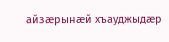айзæрынæй хъауджыдæр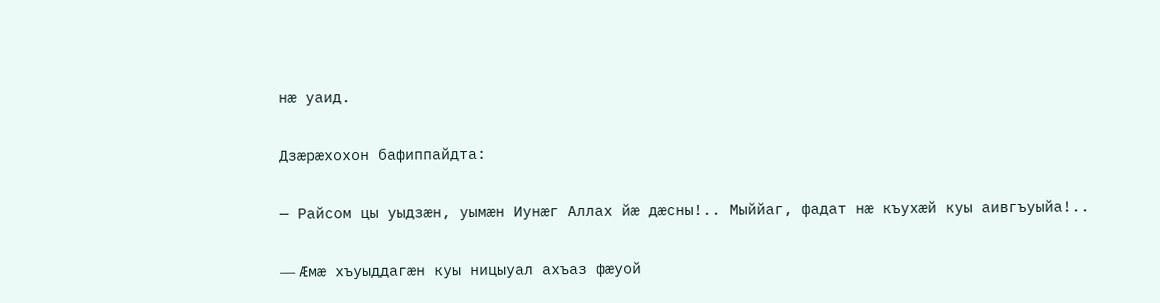нæ уаид.

Дзæрæхохон бафиппайдта:

— Райсом цы уыдзæн, уымæн Иунæг Аллах йæ дæсны!.. Мыййаг, фадат нæ къухæй куы аивгъуыйа!..

— Æмæ хъуыддагæн куы ницыуал ахъаз фæуой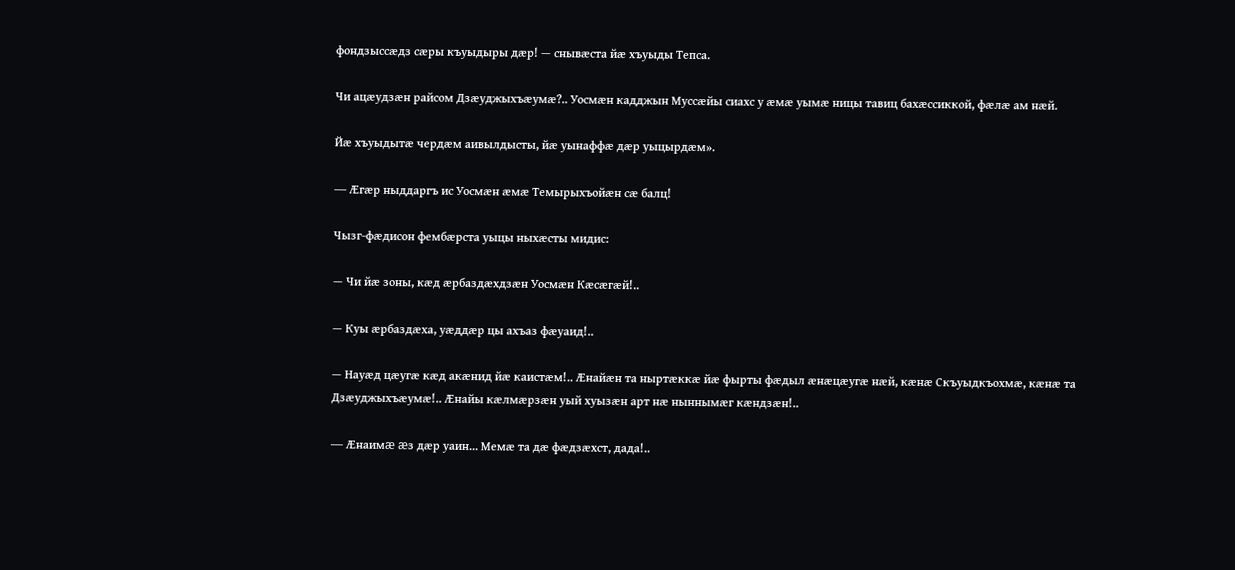фондзыссæдз сæры къуыдыры дæр! — снывæста йæ хъуыды Тепса.

Чи ацæудзæн райсом Дзæуджыхъæумæ?.. Уосмæн кадджын Муссæйы сиахс у æмæ уымæ ницы тавиц бахæссиккой, фæлæ ам нæй.

Йæ хъуыдытæ чердæм аивылдысты, йæ уынаффæ дæр уыцырдæм».

— Æгæр ныддаргъ ис Уосмæн æмæ Темырыхъойæн сæ балц!

Чызг-фæдисон фембæрста уыцы ныхæсты мидис:

— Чи йæ зоны, кæд æрбаздæхдзæн Уосмæн Кæсæгæй!..

— Куы æрбаздæха, уæддæр цы ахъаз фæуаид!..

— Науæд цæугæ кæд акæнид йæ каистæм!.. Æнайæн та ныртæккæ йæ фырты фæдыл æнæцæугæ нæй, кæнæ Скъуыдкъохмæ, кæнæ та Дзæуджыхъæумæ!.. Æнайы кæлмæрзæн уый хуызæн арт нæ ныннымæг кæндзæн!..

— Æнаимæ æз дæр уаин... Мемæ та дæ фæдзæхст, дада!..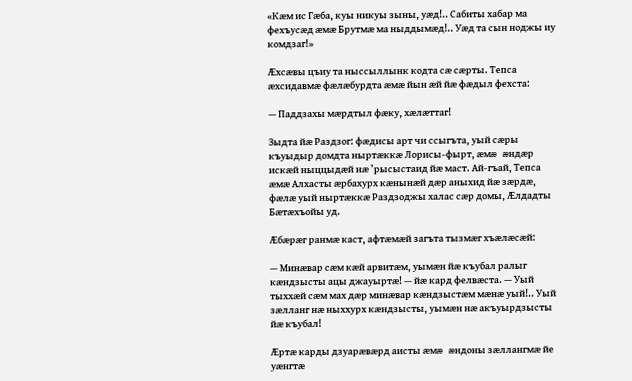«Кæм ис Гæба, куы никуы зыны, уæд!.. Сабиты хабар ма фехъусæд æмæ Брутмæ ма ныддымæд!.. Уæд та сын ноджы иу комдзаг!»

Æхсæвы цъиу та ныссыллынк кодта сæ сæрты. Тепса æхсидавмæ фæлæбурдта æмæ йын æй йæ фæдыл фехста:

— Паддзахы мæрдтыл фæку, хæлæттаг!

Зыдта йæ Раздзог: фæдисы арт чи ссыгъта, уый сæры къуыдыр домдта ныртæккæ Лорисы-фырт, æмæ æндæр искæй ныццыдæй нæ ’рысыстаид йæ маст. Ай-гъай, Тепса æмæ Алхасты æрбахурх кæнынæй дæр аныхид йæ зæрдæ, фæлæ уый ныртæккæ Раздзоджы халас сæр домы, Æлдадты Бæтæхъойы уд.

Æбæрæг ранмæ каст, афтæмæй загъта тызмæг хъæлæсæй:

— Минæвар сæм кæй арвитæм, уымæн йæ къубал ралыг кæндзысты ацы джауыртæ! — йæ кард фелвæста. — Уый тыххæй сæм мах дæр минæвар кæндзыстæм мæнæ уый!.. Уый зæлланг нæ ныххурх кæндзысты, уымæн нæ акъуырдзысты йæ къубал!

Æртæ карды дзуарæвæрд аисты æмæ æндоны зæллангмæ йе уæнгтæ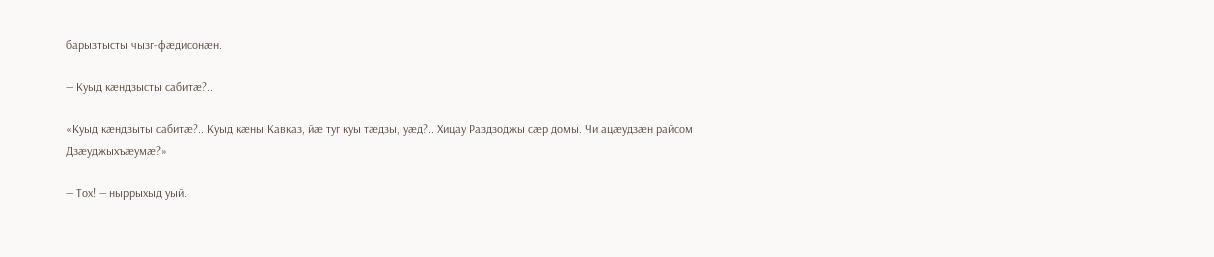барызтысты чызг-фæдисонæн.

— Куыд кæндзысты сабитæ?..

«Куыд кæндзыты сабитæ?.. Куыд кæны Кавказ, йæ туг куы тæдзы, уæд?.. Хицау Раздзоджы сæр домы. Чи ацæудзæн райсом Дзæуджыхъæумæ?»

— Тох! — ныррыхыд уый.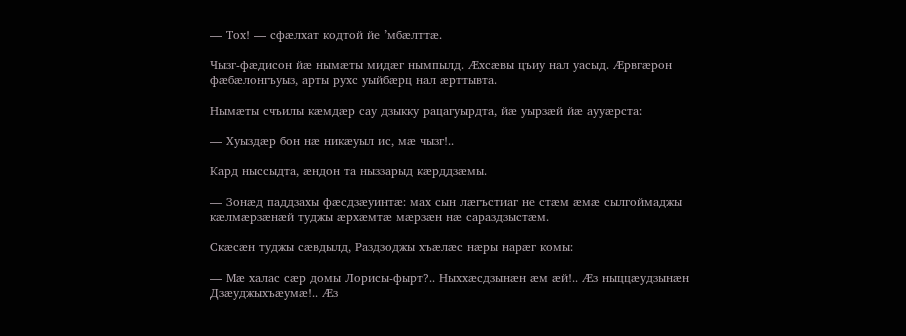— Тох! — сфæлхат кодтой йе ’мбæлттæ.

Чызг-фæдисон йæ нымæты мидæг нымпылд. Æхсæвы цъиу нал уасыд. Æрвгæрон фæбæлонгъуыз, арты рухс уыйбæрц нал æрттывта.

Нымæты счъилы кæмдæр сау дзыкку рацагуырдта, йæ уырзæй йæ аууæрста:

— Хуыздæр бон нæ никæуыл ис, мæ чызг!..

Кард ныссыдта, æндон та ныззарыд кæрддзæмы.

— Зонæд паддзахы фæсдзæуинтæ: мах сын лæгъстиаг не стæм æмæ сылгоймаджы кæлмæрзæнæй туджы æрхæмтæ мæрзæн нæ сараздзыстæм.

Скæсæн туджы сæвдылд, Раздзоджы хъæлæс нæры нарæг комы:

— Мæ халас сæр домы Лорисы-фырт?.. Ныххæсдзынæн æм æй!.. Æз ныццæудзынæн Дзæуджыхъæумæ!.. Æз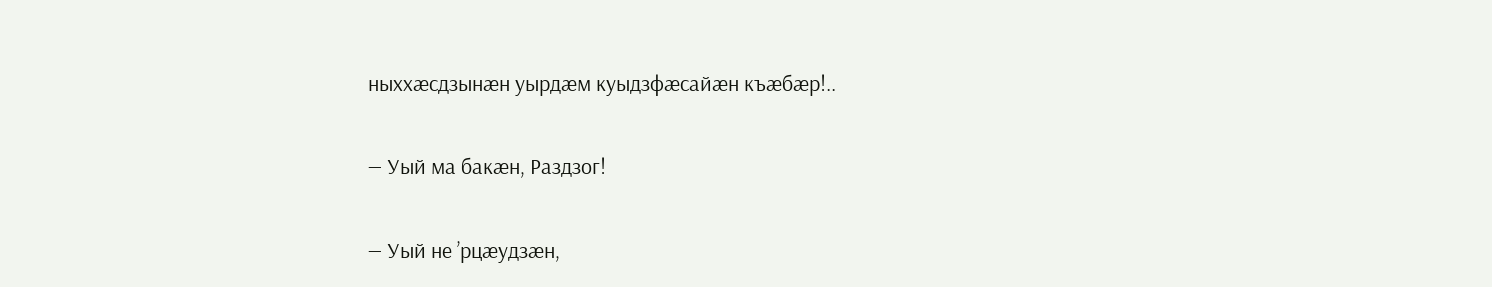ныххæсдзынæн уырдæм куыдзфæсайæн къæбæр!..

— Уый ма бакæн, Раздзог!

— Уый не ’рцæудзæн,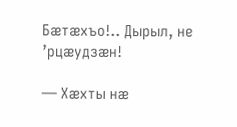Бæтæхъо!.. Дырыл, не ’рцæудзæн!

— Хæхты нæ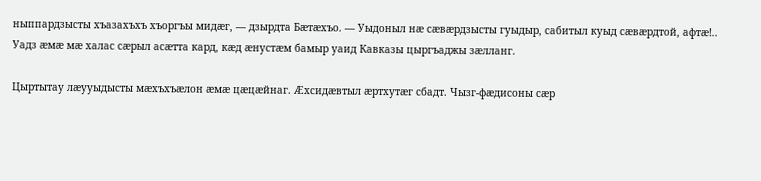ныппардзысты хъазахъхъ хъоргъы мидæг, — дзырдта Бæтæхъо. — Уыдоныл нæ сæвæрдзысты гуыдыр, сабитыл куыд сæвæрдтой, афтæ!.. Уадз æмæ мæ халас сæрыл асæтта кард, кæд æнустæм бамыр уаид Кавказы цыргъаджы зæлланг.

Цыртытау лæууыдысты мæхъхъæлон æмæ цæцæйнаг. Æхсидæвтыл æртхутæг сбадт. Чызг-фæдисоны сæр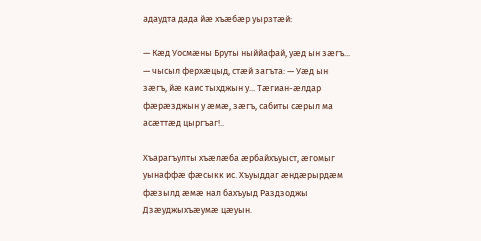адаудта дада йæ хъæбæр уырзтæй:

— Кæд Уосмæны Бруты ныййафай, уæд ын зæгъ... — чысыл ферхæцыд, стæй загъта: — Уæд ын зæгъ, йæ каис тыхджын у... Тæгиан-æлдар фæрæзджын у æмæ, зæгъ, сабиты сæрыл ма асæттæд цыргъаг!..

Хъарагъулты хъæлæба æрбайхъуыст, æгомыг уынаффæ фæсыкк ис. Хъуыддаг æндæрырдæм фæзылд æмæ нал бахъуыд Раздзоджы Дзæуджыхъæумæ цæуын.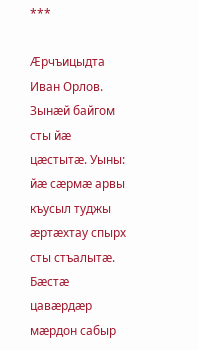***

Æрчъицыдта Иван Орлов. Зынæй байгом сты йæ цæстытæ. Уыны: йæ сæрмæ арвы къусыл туджы æртæхтау спырх сты стъалытæ. Бæстæ цавæрдæр мæрдон сабыр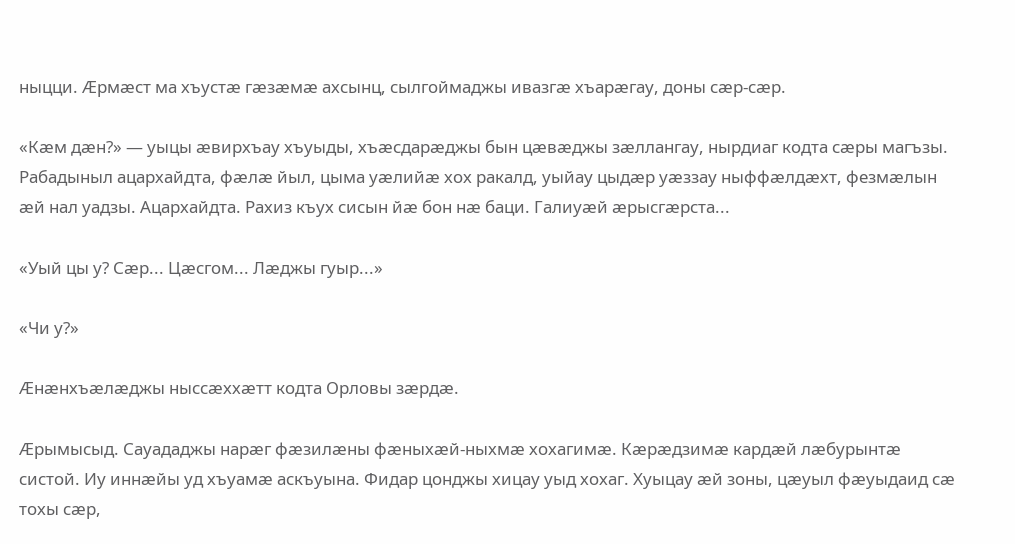ныцци. Æрмæст ма хъустæ гæзæмæ ахсынц, сылгоймаджы ивазгæ хъарæгау, доны сæр-сæр.

«Кæм дæн?» — уыцы æвирхъау хъуыды, хъæсдарæджы бын цæвæджы зæллангау, нырдиаг кодта сæры магъзы. Рабадыныл ацархайдта, фæлæ йыл, цыма уæлийæ хох ракалд, уыйау цыдæр уæззау ныффæлдæхт, фезмæлын æй нал уадзы. Ацархайдта. Рахиз къух сисын йæ бон нæ баци. Галиуæй æрысгæрста...

«Уый цы у? Сæр... Цæсгом... Лæджы гуыр...»

«Чи у?»

Æнæнхъæлæджы ныссæххæтт кодта Орловы зæрдæ.

Æрымысыд. Сауададжы нарæг фæзилæны фæныхæй-ныхмæ хохагимæ. Кæрæдзимæ кардæй лæбурынтæ систой. Иу иннæйы уд хъуамæ аскъуына. Фидар цонджы хицау уыд хохаг. Хуыцау æй зоны, цæуыл фæуыдаид сæ тохы сæр,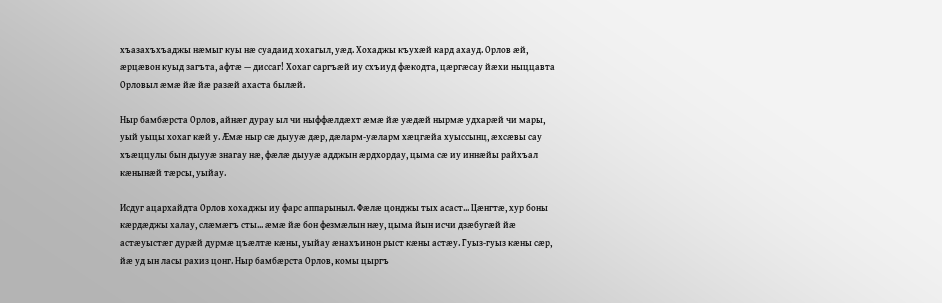хъазахъхъаджы нæмыг куы нæ суадаид хохагыл, уæд. Хохаджы къухæй кард ахауд. Орлов æй, æрцæвон куыд загъта, афтæ — диссаг! Хохаг саргъæй иу схъиуд фæкодта, цæргæсау йæхи ныццавта Орловыл æмæ йæ йæ разæй ахаста былæй.

Ныр бамбæрста Орлов, айнæг дурау ыл чи ныффæлдæхт æмæ йæ уæдæй нырмæ удхарæй чи мары, уый уыцы хохаг кæй у. Æмæ ныр сæ дыууæ дæр, дæларм-уæларм хæцгæйа хуыссынц, æхсæвы сау хъæццулы бын дыууæ знагау нæ, фæлæ дыууæ адджын æрдхордау, цыма сæ иу иннæйы райхъал кæнынæй тæрсы, уыйау.

Исдуг ацархайдта Орлов хохаджы иу фарс аппарыныл. Фæлæ цонджы тых асаст... Цæнгтæ, хур боны кæрдæджы халау, слæмæгъ сты... æмæ йæ бон фезмæлын нæу, цыма йын исчи дзæбугæй йæ астæуыстæг дурæй дурмæ цъæлтæ кæны, уыйау æнахъинон рыст кæны астæу. Гуыз-гуыз кæны сæр, йæ уд ын ласы рахиз цонг. Ныр бамбæрста Орлов, комы цыргъ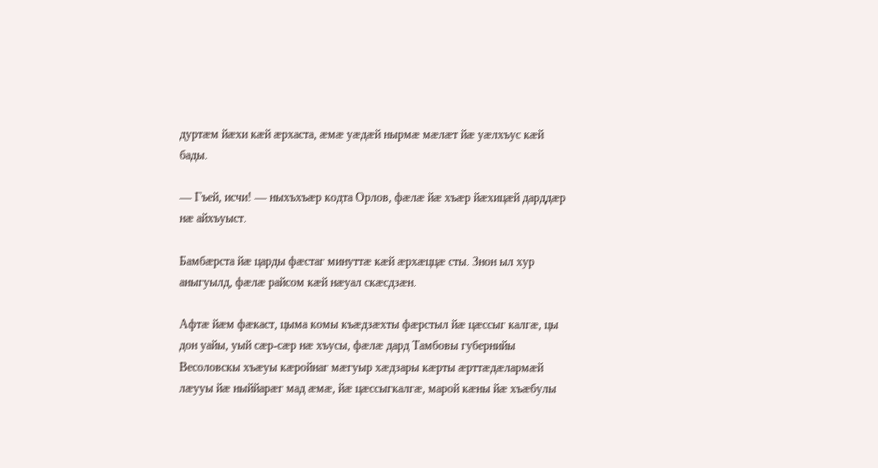дуртæм йæхи кæй æрхаста, æмæ уæдæй нырмæ мæлæт йæ уæлхъус кæй бады.

— Гъей, исчи! — ныхъхъæр кодта Орлов, фæлæ йæ хъæр йæхицæй дарддæр нæ айхъуыст.

Бамбæрста йæ царды фæстаг минуттæ кæй æрхæццæ сты. Знон ыл хур аныгуылд, фæлæ райсом кæй нæуал скæсдзæн.

Афтæ йæм фæкаст, цыма комы къæдзæхты фæрстыл йæ цæссыг калгæ, цы дон уайы, уый сæр-сæр нæ хъусы, фæлæ дард Тамбовы губернийы Весоловскы хъæуы кæройнаг мæгуыр хæдзары кæрты æрттæдæлармæй лæууы йæ ныййарæг мад æмæ, йæ цæссыгкалгæ, марой кæны йæ хъæбулы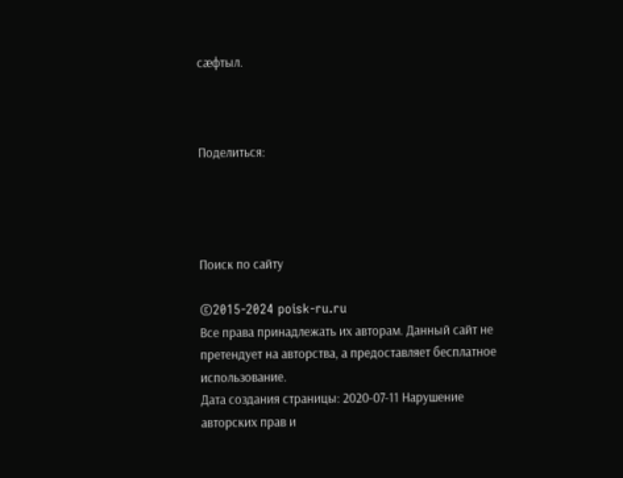сæфтыл.



Поделиться:




Поиск по сайту

©2015-2024 poisk-ru.ru
Все права принадлежать их авторам. Данный сайт не претендует на авторства, а предоставляет бесплатное использование.
Дата создания страницы: 2020-07-11 Нарушение авторских прав и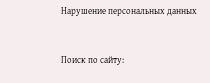Нарушение персональных данных


Поиск по сайту: